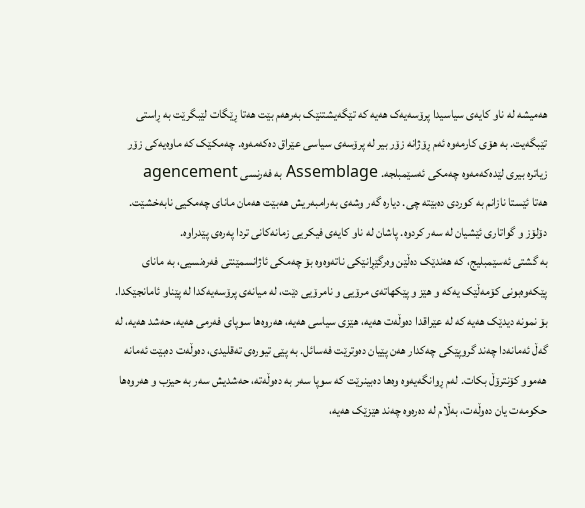هەمیشە لە ناو کایەی سیاسیدا پرۆسەیەک هەیە کە تێگەیشتنێک بەرهەم بێت هەتا ڕێگات لێبگرێت بە ڕاستی تێبگەیت. بە هۆی کارمەوە ئەم ڕۆژانە زۆر بیر لە پرۆسەی سیاسی عێراق دەکەمەوە. چەمکێک کە ماوەیەکی زۆر زیاترە بیری لێدەکەمەوە چەمکی ئەسێمبلجە. Assemblage بە فەرنسی agencement
هەتا ئێستا نازانم بە کوردی دەبێتە چی. دیارە گەر وشەی بەرامبەریش هەبێت هەمان مانای چەمکیی نابەخشێت. دۆلۆز و گواتاری ئێشیان لە سەر کردوە. پاشان لە ناو کایەی فیکریی زمانەکانی تردا پەرەی پێدراوە.
بە گشتی ئەسێمبلیج، کە هەندێک دەڵێن وەرگێڕانێکی ناتەوەوە بۆ چەمکی ئاژانسمێنتی فەرەنسیی، بە مانای پێکەوەبونی کۆمەڵێک یەکە و هێز و پێکهاتەی مرۆیی و نامرۆیی دێت، لە میانەی پرۆسەیەکدا لە پێناو ئامانجێکدا.
بۆ نمونە دیدێک هەیە کە لە عێراقدا دەوڵەت هەیە، هێزی سیاسی هەیە، هەروەها سوپای فەرمی هەیە، حەشد هەیە، لە گەڵ ئەمانەدا چەند گروپێکی چەکدار هەن پێیان دەوترێت فەسائل. بە پێی تیورەی تەقلیدی، دەوڵەت دەبێت ئەمانە هەموو کۆنترۆڵ بکات. لەم ڕوانگەیەوە وەها دەبینرێت کە سوپا سەر بە دەوڵەتە، حەشدیش سەر بە حیزب و هەروەها حکومەت یان دەوڵەت، بەڵام لە دەرەوە چەند هێزێک هەیە،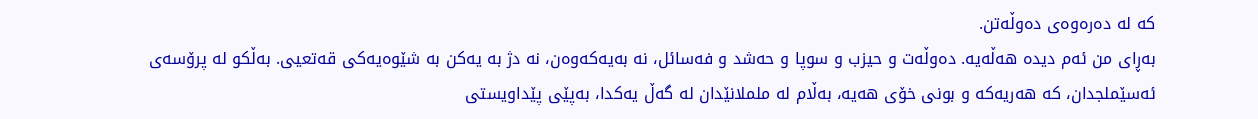کە لە دەرەوەی دەوڵەتن.
بەڕای من ئەم دیدە هەڵەیە. دەوڵەت و حیزب و سوپا و حەشد و فەسائل، نە بەیەکەوەن، نە دژ بە یەکن بە شێوەیەکی قەتعیی. بەڵکو لە پرۆسەی ئەسێملجدان، کە هەریەکە و بونی خۆی هەیە، بەڵام لە ململانێدان لە گەڵ یەکدا، بەپێی پێداویستی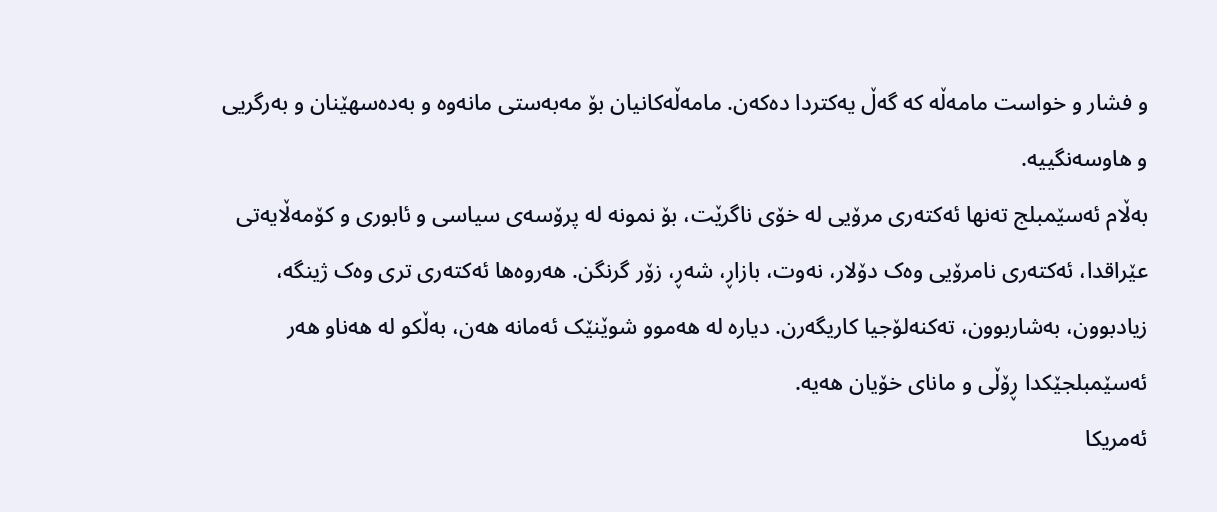و فشار و خواست مامەڵە کە گەڵ یەکتردا دەکەن. مامەڵەکانیان بۆ مەبەستی مانەوە و بەدەسهێنان و بەرگریی و هاوسەنگییە.
بەڵام ئەسێمبلج تەنها ئەکتەری مرۆیی لە خۆی ناگرێت، بۆ نمونە لە پرۆسەی سیاسی و ئابوری و کۆمەڵایەتی عێراقدا، ئەکتەری نامرۆیی وەک دۆلار، نەوت، بازاڕ، شەڕ، زۆر گرنگن. هەروەها ئەکتەری تری وەک ژینگە، زیادبوون، بەشاربوون، تەکنەلۆجیا کاریگەرن. دیارە لە هەموو شوێنێک ئەمانە هەن، بەڵکو لە هەناو هەر ئەسێمبلجێکدا ڕۆڵی و مانای خۆیان هەیە.
ئەمریکا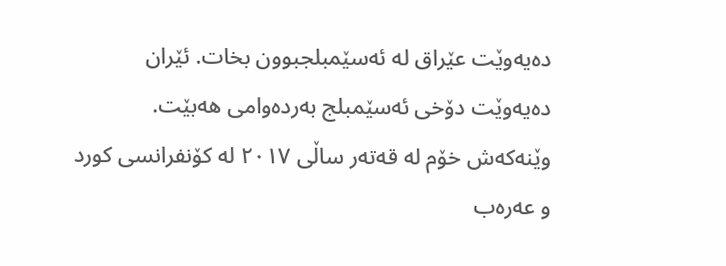دەیەوێت عێراق لە ئەسێمبلجبوون بخات. ئێران دەیەوێت دۆخی ئەسێمبلج بەردەوامی هەبێت.
وێنەکەش خۆم لە قەتەر ساڵی ٢٠١٧ لە کۆنفرانسی کورد و عەرەب